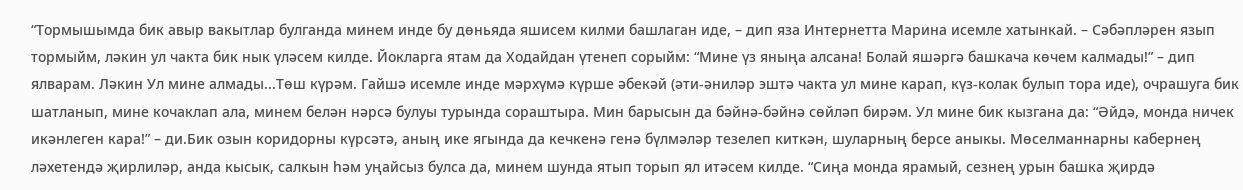“Тормышымда бик авыр вакытлар булганда минем инде бу дөньяда яшисем килми башлаган иде, – дип яза Интернетта Марина исемле хатынкай. – Сәбәпләрен язып тормыйм, ләкин ул чакта бик нык үләсем килде. Йокларга ятам да Ходайдан үтенеп сорыйм: “Мине үз яныңа алсана! Болай яшәргә башкача көчем калмады!” – дип ялварам. Ләкин Ул мине алмады...Төш күрәм. Гайшә исемле инде мәрхүмә күрше әбекәй (әти-әниләр эштә чакта ул мине карап, күз-колак булып тора иде), очрашуга бик шатланып, мине кочаклап ала, минем белән нәрсә булуы турында сораштыра. Мин барысын да бәйнә-бәйнә сөйләп бирәм. Ул мине бик кызгана да: “Әйдә, монда ничек икәнлеген кара!” – ди.Бик озын коридорны күрсәтә, аның ике ягында да кечкенә генә бүлмәләр тезелеп киткән, шуларның берсе аныкы. Мөселманнарны кабернең ләхетендә җирлиләр, анда кысык, салкын һәм уңайсыз булса да, минем шунда ятып торып ял итәсем килде. “Сиңа монда ярамый, сезнең урын башка җирдә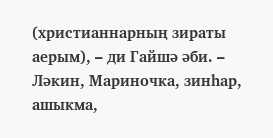(христианнарның зираты аерым), – ди Гайшә әби. – Ләкин, Мариночка, зинһар, ашыкма,